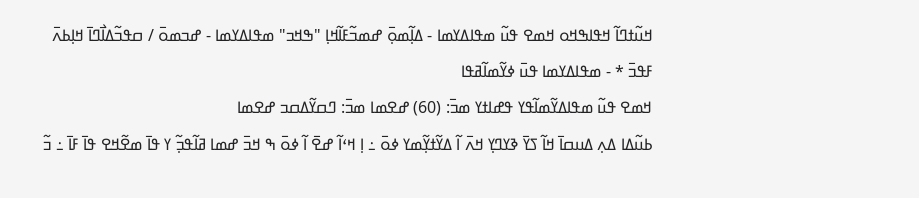ߞߎ߬ߙߣߊ߬ ߞߟߊߒߞߋ ߞߘߐ ߟߎ߬ ߘߟߊߡߌߘߊ - ߡߊ߲߬ߘߋ߲߫ ߝߘߏ߬ߓߊ߬ߞߊ߲ "ߒߞߏ" ߘߟߊߡߌߘߊ - ߝߏߘߋ߫ / ߛߟߏ߬ߡߊ߯ߣߊ߫ ߞߊ߲ߕߍ߫ ߓߟߏ߫ * - ߘߟߊߡߌߘߊ ߟߎ߫ ߦߌ߬ߘߊ߬ߥߟߊ
ߞߘߐ ߟߎ߬ ߘߟߊߡߌ߬ߘߊ߬ߟߌ ߟߝߊߙߌ ߘߏ߫: (60) ߝߐߘߊ ߘߏ߫: ߣߛߌ߬ߡߛߏ ߝߐߘߊ
ߕߎ߬ߡߊ ߡߍ߲ ߡߎߛߊ߫ ߞߊ߬ ߖߌ߫ ߢߌߣߌ߲ ߞߍ߫ ߊ߬ ߡߌ߬ߙߌ߲߬ߘߌ ߦߋ߫ ߸ ߊ߲ ߞߵߊ߬ ߝߐ߫ ߊ߬ ߦߋ߫ ߒ ߞߏ߫ ߝߘߊ ߥߊ߬ߟߏ߲߬ ߌ ߟߊ߫ ߘߐ߬ߞߐ ߟߊ߫ ߓߊ߫ ߸ ߏ߬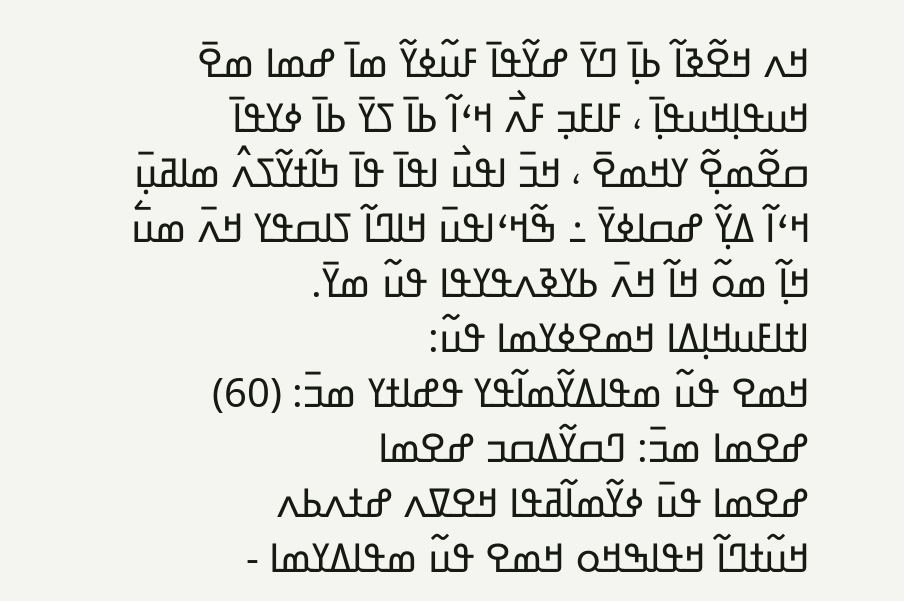ߞߍ ߞߐ߬ߢߊ߬ ߕߊ߲߫ ߣߌ߫ ߝߌ߬ߟߊ߫ ߓߎ߬ߦߌ߬ ߘߊ߫ ߝߘߊ ߘߐ߫ ߞߎߟߊ߲ߞߎߟߊ߲߫ ، ߓߊߓߏ߲ ߓߍ߯ ߞߵߊ߬ ߕߊ߫ ߖߌ߫ ߕߊ߫ ߦߌߟߊ߫ ߛߐ߬ߘߐ߲߬ ߌߞߘߐ߫ ، ߞߏ߫ ߊߟߎ߯ ߊߟߊ߫ ߟߊ߫ ߤߊ߬ߙߌ߬ߖߍ߮ ߘߊߥߎ߲߫ ߞߵߊ߬ ߡߌ߲߬ ߝߛߊߦߌ߫ ߸ ߒ߬ߞߵߊߟߎ߫ ߞߊߣߊ߬ ߖߊߛߟߌ ߞߍ߫ ߘߎ߱ ߞߊ߲߬ ߘߋ߬ ߞߊ߬ ߞߍ߫ ߕߌߢߍߟߌߟߊ ߟߎ߬ ߘߌ߫.
ߊߙߊߓߎߞߊ߲ߡߊ ߞߘߐߦߌߘߊ ߟߎ߬:
ߞߘߐ ߟߎ߬ ߘߟߊߡߌ߬ߘߊ߬ߟߌ ߟߝߊߙߌ ߘߏ߫: (60) ߝߐߘߊ ߘߏ߫: ߣߛߌ߬ߡߛߏ ߝߐߘߊ
ߝߐߘߊ ߟߎ߫ ߦߌ߬ߘߊ߬ߥߟߊ ߞߐߜߍ ߝߙߍߕߍ
ߞߎ߬ߙߣߊ߬ ߞߟߊߒߞߋ ߞߘߐ ߟߎ߬ ߘߟߊߡߌߘߊ -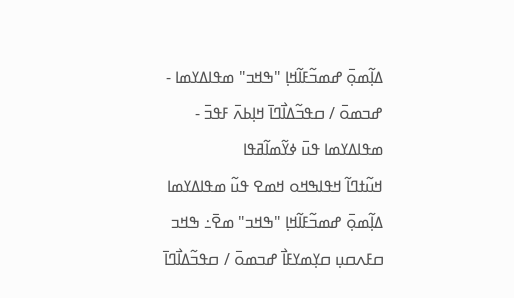ߡߊ߲߬ߘߋ߲߫ ߝߘߏ߬ߓߊ߬ߞߊ߲ "ߒߞߏ" ߘߟߊߡߌߘߊ - ߝߏߘߋ߫ / ߛߟߏ߬ߡߊ߯ߣߊ߫ ߞߊ߲ߕߍ߫ ߓߟߏ߫ - ߘߟߊߡߌߘߊ ߟߎ߫ ߦߌ߬ߘߊ߬ߥߟߊ
ߞߎ߬ߙߣߊ߬ ߞߟߊߒߞߋ ߞߘߐ ߟߎ߬ ߘߟߊߡߌߘߊ ߡߊ߲߬ߘߋ߲߫ ߝߘߏ߬ߓߊ߬ߞߊ߲ "ߒߞߏ" ߘߐ߫߸ ߒߞߏ ߛߓߍߛߎ߲ ߛߌ߲ߘߌߓߊ߯ ߝߏߘߋ߫ / ߛߟߏ߬ߡߊ߯ߣߊ߫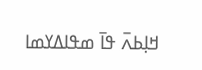ߞߊ߲ߕߍ߫ ߟߊ߫ ߘߟߊߡߌߘߊ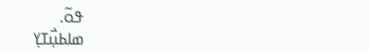ߟߋ߬.
ߘߊߕߎ߲߯ߠߌ߲